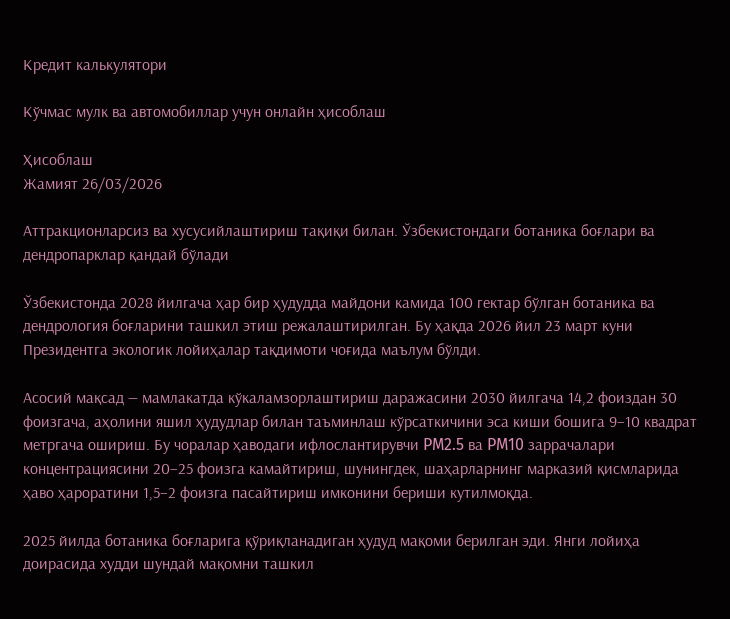Кредит калькулятори

Кўчмас мулк ва автомобиллар учун онлайн ҳисоблаш

Ҳисоблаш
Жамият 26/03/2026

Аттракционларсиз ва хусусийлаштириш тақиқи билан. Ўзбекистондаги ботаника боғлари ва дендропарклар қандай бўлади

Ўзбекистонда 2028 йилгача ҳар бир ҳудудда майдони камида 100 гектар бўлган ботаника ва дендрология боғларини ташкил этиш режалаштирилган. Бу ҳақда 2026 йил 23 март куни Президентга экологик лойиҳалар тақдимоти чоғида маълум бўлди.

Асосий мақсад — мамлакатда кўкаламзорлаштириш даражасини 2030 йилгача 14,2 фоиздан 30 фоизгача, аҳолини яшил ҳудудлар билан таъминлаш кўрсаткичини эса киши бошига 9–10 квадрат метргача ошириш. Бу чоралар ҳаводаги ифлослантирувчи PM2.5 ва PM10 заррачалари концентрациясини 20–25 фоизга камайтириш, шунингдек, шаҳарларнинг марказий қисмларида ҳаво ҳароратини 1,5–2 фоизга пасайтириш имконини бериши кутилмоқда.

2025 йилда ботаника боғларига қўриқланадиган ҳудуд мақоми берилган эди. Янги лойиҳа доирасида худди шундай мақомни ташкил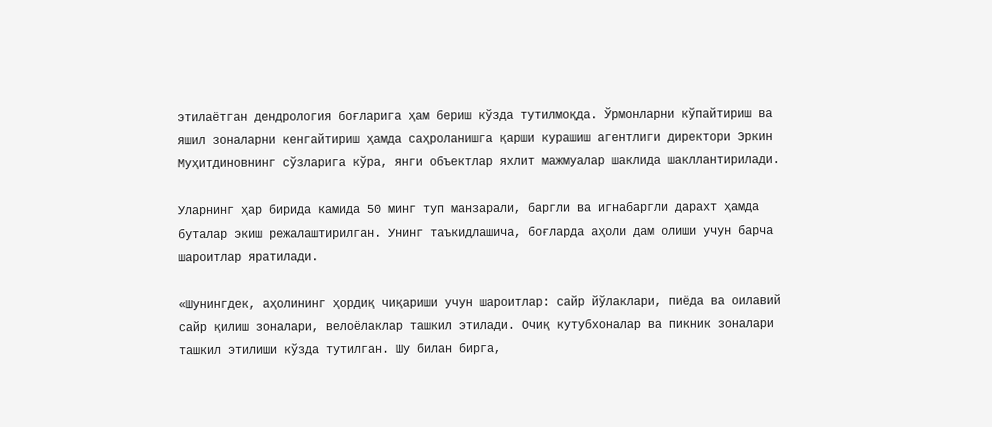этилаётган дендрология боғларига ҳам бериш кўзда тутилмоқда. Ўрмонларни кўпайтириш ва яшил зоналарни кенгайтириш ҳамда саҳроланишга қарши курашиш агентлиги директори Эркин Муҳитдиновнинг сўзларига кўра, янги объектлар яхлит мажмуалар шаклида шакллантирилади.

Уларнинг ҳар бирида камида 50 минг туп манзарали, баргли ва игнабаргли дарахт ҳамда буталар экиш режалаштирилган. Унинг таъкидлашича, боғларда аҳоли дам олиши учун барча шароитлар яратилади.

«Шунингдек, аҳолининг ҳордиқ чиқариши учун шароитлар: сайр йўлаклари, пиёда ва оилавий сайр қилиш зоналари, велоёлаклар ташкил этилади. Очиқ кутубхоналар ва пикник зоналари ташкил этилиши кўзда тутилган. Шу билан бирга,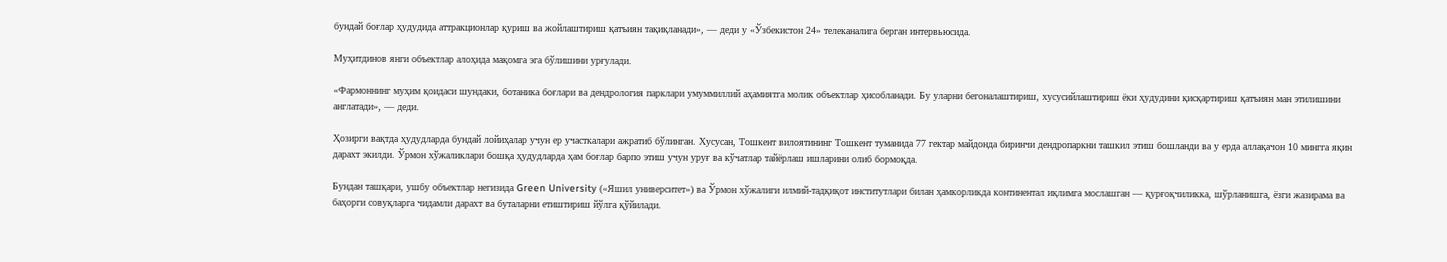бундай боғлар ҳудудида аттракционлар қуриш ва жойлаштириш қатъиян тақиқланади», — деди у «Ўзбекистон 24» телеканалига берган интервьюсида.

Муҳитдинов янги объектлар алоҳида мақомга эга бўлишини урғулади.

«Фармоннинг муҳим қоидаси шундаки, ботаника боғлари ва дендрология парклари умуммиллий аҳамиятга молик объектлар ҳисобланади. Бу уларни бегоналаштириш, хусусийлаштириш ёки ҳудудини қисқартириш қатъиян ман этилишини англатади», — деди.

Ҳозирги вақтда ҳудудларда бундай лойиҳалар учун ер участкалари ажратиб бўлинган. Хусусан, Тошкент вилоятининг Тошкент туманида 77 гектар майдонда биринчи дендропаркни ташкил этиш бошланди ва у ерда аллақачон 10 мингга яқин дарахт экилди. Ўрмон хўжаликлари бошқа ҳудудларда ҳам боғлар барпо этиш учун уруғ ва кўчатлар тайёрлаш ишларини олиб бормоқда.

Бундан ташқари, ушбу объектлар негизида Green University («Яшил университет») ва Ўрмон хўжалиги илмий-тадқиқот институтлари билан ҳамкорликда континентал иқлимга мослашган — қурғоқчиликка, шўрланишга, ёзги жазирама ва баҳорги совуқларга чидамли дарахт ва буталарни етиштириш йўлга қўйилади.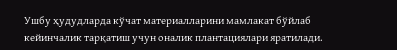Ушбу ҳудудларда кўчат материалларини мамлакат бўйлаб кейинчалик тарқатиш учун оналик плантациялари яратилади.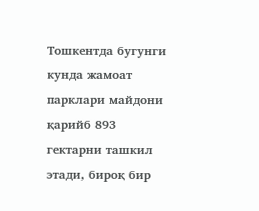Тошкентда бугунги кунда жамоат парклари майдони қарийб 893 гектарни ташкил этади, бироқ бир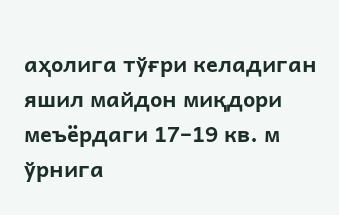аҳолига тўғри келадиган яшил майдон миқдори меъёрдаги 17–19 кв. м ўрнига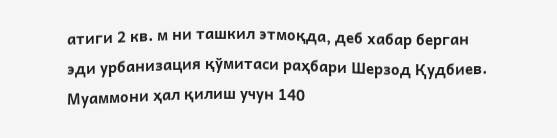атиги 2 кв. м ни ташкил этмоқда, деб хабар берган эди урбанизация қўмитаси раҳбари Шерзод Қудбиев. Муаммони ҳал қилиш учун 140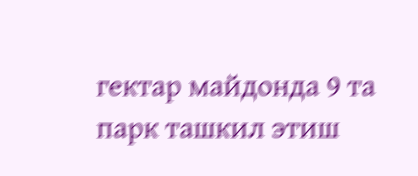гектар майдонда 9 та парк ташкил этиш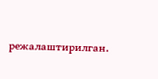режалаштирилган.